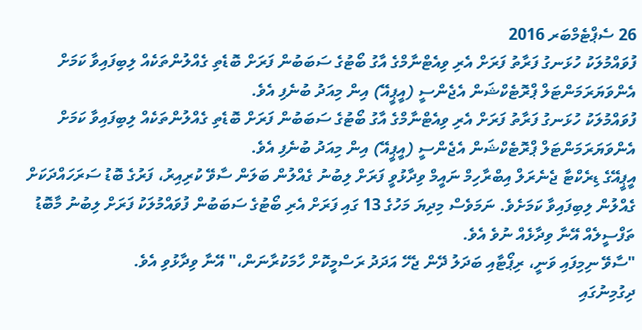26 ސެޕްޓެމްބަރ 2016
ފުވައްމުލަކު ހުޅަނގު ފަރާތު ފަރަށް އެރި ވިއެޓްނާމްގެ އާގު ބޯޓުގެ ސަބަބުން ފަރަށް ބޮޑެތި ގެއްލުންތަކެއް ލިބިފައިވާ ކަމަށް އެންވަޔަރަމަންޓަލް ޕްރޮޓެކްޝަން އެޖެންސީ (އީޕީއޭ) އިން މިއަދު ބުނެފި އެވެ.
ފުވައްމުލަކު ހުޅަނގު ފަރާތު ފަރަށް އެރި ވިއެޓްނާމްގެ އާގު ބޯޓުގެ ސަބަބުން ފަރަށް ބޮޑެތި ގެއްލުންތަކެއް ލިބިފައިވާ ކަމަށް އެންވަޔަރަމަންޓަލް ޕްރޮޓެކްޝަން އެޖެންސީ (އީޕީއޭ) އިން މިއަދު ބުނެފި އެވެ.
އީޕީއޭގެ ޑިރެކްޓާ ޖެނެރަލް އިބްރާހިމް ނައީމް ވިދާޅުވީ ފަރަށް ލިބުނު ގެއްލުން ބަލަން ސާވޭ ކުރިއިރު، ފަރުގެ ބޮޑު ސަރަހައްދަކަށް ގެއްލުން ލިބިފައިވާ ކަމަށެވެ. ނަމަވެސް މިދިޔަ މަހުގެ 13 ގައި ފަރަށް އެރި ބޯޓުގެ ސަބަބުން ފުވައްމުލަކު ފަރަށް ލިބުނު މާބޮޑު ތަފްސީލެއް އޭނާ ވިދާޅެއް ނުވެ އެވެ.
"ސާވޭ ނިމިފައި ވަނީ، ރިޕޯޓާއި ބަދަލު ދޭން ޖެހޭ އަދަދު ރަސްމީކޮށް ހާމަކުރާނަން،" އޭނާ ވިދާޅުވި އެވެ.
ދިގުމިނުގައި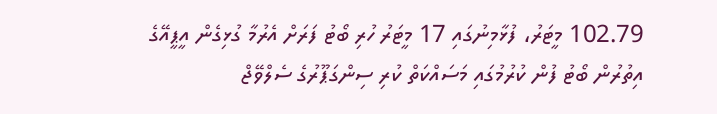102.79 މީޓަރު، ފުޅާމިނުގައި 17 މީޓަރު ހުރި ބޯޓު ފަރަށް އެރުމާ ގުޅިގެން އީޕީއޭގެ އިތުރުން ބޯޓު ފުން ކުރުމުގައި މަސައްކަތް ކުރި ސިންގަޕޫރުގެ ސެލްވޭޖް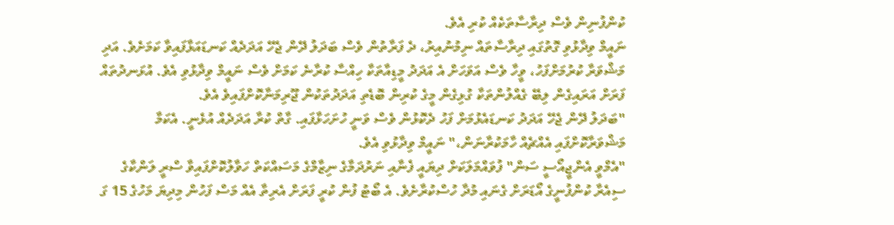ކުންފުނިން ވެސް ދިރާސާތަކެއް ކުރި އެވެ.
ނައީމް ވިދާޅުވި ގޮތުގައި ދިރާސާތައް ނިމުނުއިރު، ދެ ފަރާތުން ވެސް ބަދަލު ދޭން ޖެހޭ އަދަދެއް ކަނޑައަޅާފައިވާ ކަމަށެވެ. އަދި މަޝްވަރާ ކުރުމަށްފަހު، ވީހާ ވެސް އަވަހަށް އެ އަދަދު މީޑިއާތަކާ ހިއްސާ ކުރާނެ ކަމަށް ވެސް ނައީމް ވިދާޅުވި އެވެ. އުޅަނދުތައް ފަރަށް އަރައިގެން ލިބޭ ގެއްލުންތަކާ ގުޅިގެން މީގެ ކުރިން ބޮޑެތި އަދަދުތަކުން ޖޫރިމަނާކޮށްފައިވެ އެވެ.
"ބަދަލު ދޭން ޖެހޭ އަދަދު ކަނޑައެޅުމަށް ފަހު ދެކޮޅުން ވެސް ވަނީ ހުށަހަޅާފައި. ގާތް ކުރާ އަދަދެއް އުޅެނީ. އެކަމާ މަޝްވަރާކޮށްފައި އެއްޗެއް ހާމަކުރާނަން،" ނައީމް ވިދާޅުވި އެވެ.
"އެމްވީ އެންޖީއޯސީ ސަން" ފުވައްމަލަކަށް ދިޔައީ ފެނާއި ނަރުދަމާގެ ނިޒާމްގެ މަސައްކަތް ހަވާލުކޮށްފައިވާ ސްރީ ލަންކާގެ ސިއެރާ ކުންފުނީގެ އޯޑަރަށް ގެނައި މުދާ ހުސްކުރާށެވެ. އެ ބޯޓު ފުން ކުރީ ފަރަށް އެރިތާ އެއް މަސް ފަހުން މިދިޔަ މަހުގެ 15 ގަ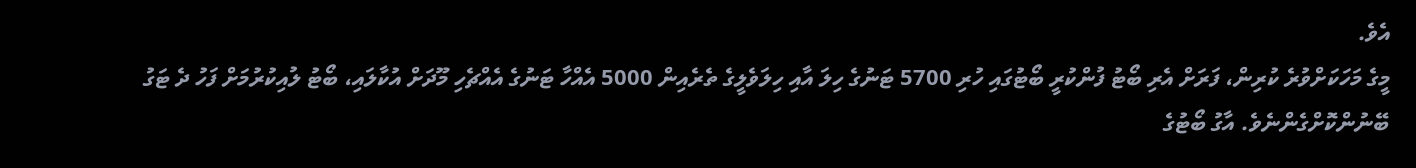އެވެ.
މީގެ މަހަކަށްވުރެ ކުރިން، ފަރަށް އެރި ބޯޓު ފުންކުރީ ބޯޓުގައި ހުރި 5700 ޓަނުގެ ހިލަ އާއި ހިލަވެލީގެ ތެރެއިން 5000 އެއްހާ ޓަނުގެ އެއްޗެހި މޫދަށް އުކާލައި، ބޯޓު ލުއިކުރުމަށް ފަހު ދެ ޓަގު ބޭނުންކޮށްގެންނެވެ. އާގު ބޯޓުގެ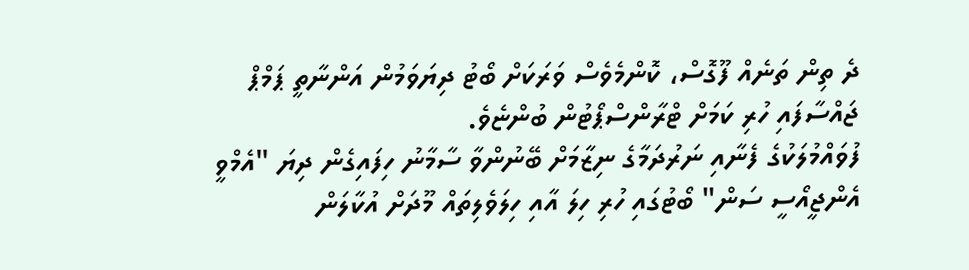ދެ ތިން ތަނެއް ފޫގޮސް، ކޮންމެވެސް ވަރަކަށް ބޯޓު ދިޔަވަމުން އަންނާތީ ޕަމްޕް ޖައްސާފައި ހުރި ކަމަށް ޓްރާންސްޕޯޓުން ބުންޏެވެ.
ފުވައްމުލަކުގެ ފެނާއި ނަރުދަމާގެ ނިޒާމަށް ބޭނުންވާ ސާމާނު ހިފައިގެން ދިޔަ "އެމްވީ އެންޖީއޯސީ ސަން" ބޯޓުގައި ހުރި ހިލަ އާއި ހިލަވެލިތައް މޫދަށް އުކާލަން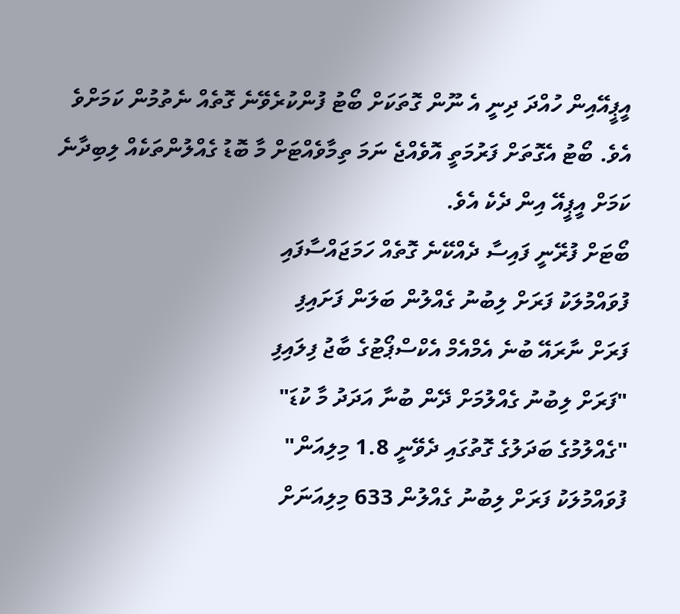އީޕީއޭއިން ހުއްދަ ދިނީ އެ ނޫން ގޮތަކަށް ބޯޓު ފުންކުރެވޭނެ ގޮތެއް ނެތުމުން ކަމަށްވެ އެވެ. ބޯޓު އެގޮތަށް ފަރުމަތީ އޮވެއްޖެ ނަމަ ތިމާވެއްޓަށް މާ ބޮޑު ގެއްލުންތަކެއް ލިބިދާނެ ކަމަށް އީޕީއޭ އިން ދެކެ އެވެ.
ބޯޓަށް ފުރޭނީ ފައިސާ ދެއްކޭނެ ގޮތެއް ހަމަޖައްސާފައި
ފުވައްމުލަކު ފަރަށް ލިބުނު ގެއްލުން ބަލަން ފަށައިފި
ފަރަށް ނާރައޭ ބުނެ އެމްއެމް އެކްސްޕޯޓުގެ ބާޖު ފިލައިފި
"ފަރަށް ލިބުނު ގެއްލުމަށް ދޭން ބުނާ އަދަދު މާ ކުޑަ"
"ގެއްލުމުގެ ބަދަލުގެ ގޮތުގައި ދެވޭނީ 1.8 މިލިއަން"
ފުވައްމުލަކު ފަރަށް ލިބުނު ގެއްލުން 633 މިލިއަނަށް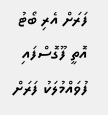ފަރަށް އެރި ބޯޓު އޮތީ ފޫގޮސްފައި
ފުވައްމުލަކު ފަރަށް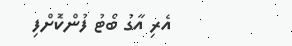އެރި އާގު ބޯޓު ފުންކޮށްފި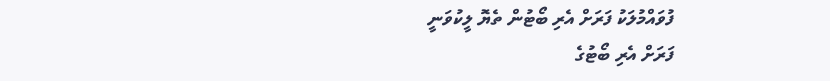ފުވައްމުލަކު ފަރަށް އެރި ބޯޓުން ތެޔޮ ލީކުވަނީ
ފަރަށް އެރި ބޯޓުގެ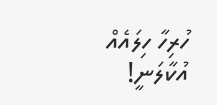ހުރިހާ ހިލައެއް އުކާލަނީ!